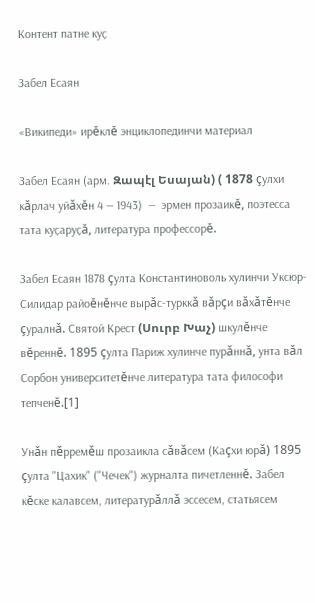Контент патне куҫ

Забел Есаян

«Википеди» ирĕклĕ энциклопединчи материал

Забел Есаян (арм. Զապէլ Եսայան) ( 1878 çулхи кǎрлач уйǎхĕн 4 — 1943)  —  эрмен прозаикĕ, поэтесса тата куҫаруҫă, литература профессорĕ.

Забел Есаян 1878 çулта Константиноволь хулинчи Уксюр-Силидар райоĕнĕнче вырǎс-турккǎ вǎрçи вǎхǎтĕнче çуралнǎ. Святой Крест (Սուրբ Խաչ) шкулĕнче вĕреннĕ. 1895 çулта Париж хулинче пурǎннǎ, унта вǎл Сорбон университетĕнче литература тата философи тепченĕ.[1]

Унǎн пěрремěш прозаикла сǎвǎсем (Каçхи юрǎ) 1895 çулта "Цахик" ("Чечек") журналта пичетленнĕ. Забел кĕске калавсем, литературǎллǎ эссесем, статьясем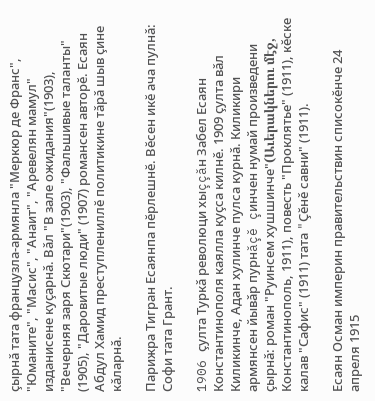çырнǎ тата французла-армянла "Меркюр де Франс", "Юманите", "Масис", "Анаит", "Аревелян мамул" изданисене куçарнǎ. Вǎл "В зале ожидания"(1903), "Вечерняя заря Скютари"(1903), "Фальшивые таланты" (1905), "Даровитые люди" (1907) романсен авторĕ. Есаян Абдул Хамид преступлениллĕ политикине тǎрǎ шыв çине кǎларнǎ.

Парижра Тигран Есаянпа пĕрлешнĕ. Вĕсен икĕ ача пулнǎ: Софи тата Грант.

1906 çулта Туркǎ революци хыççǎн Забел Есаян Константинополя каялла куçса килнě. 1909 çулта вǎл Киликинче, Адан хулинче пулса курнǎ. Киликири армянсен йывǎр пурнǎçě çинчен нумай произведени çырнǎ: роман "Руинсем хушшинче"(Աւերակներու մէջ, Константинополь, 1911), повесть "Проклятье" (1911), кĕске калав "Сафис" (1911) тата "Çĕнě савни" (1911).

Есаян Осман империн правительствин списокĕнче 24 апреля 1915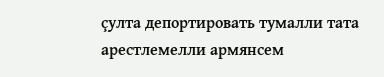çулта депортировать тумалли тата арестлемелли армянсем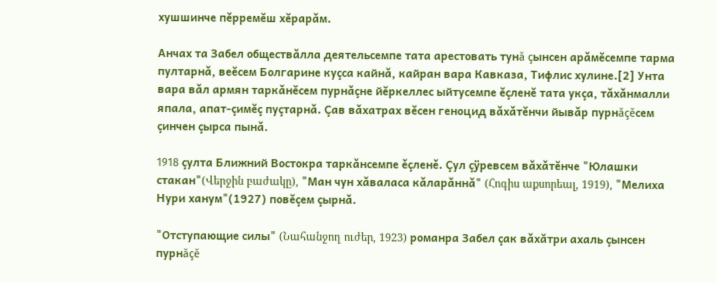хушшинче пĕрремĕш хĕрарǎм.

Анчах та Забел обществǎлла деятельсемпе тата арестовать тунǎ çынсен арǎмĕсемпе тарма пултарнǎ, веĕсем Болгарине куçса кайнǎ, кайран вара Кавказа, Тифлис хулине.[2] Унта вара вǎл армян таркǎнĕсем пурнǎçне йĕркеллес ыйтусемпе ĕçленĕ тата укçа, тǎхǎнмалли япала, апат-çимĕç пуçтарнǎ. Çав вǎхатрах вĕсен геноцид вǎхǎтĕнчи йывǎр пурнǎçěсем çинчен çырса пынǎ.

1918 çулта Ближний Востокра таркǎнсемпе ěçленě. Çул çÿревсем вǎхǎтĕнче "Юлашки стакан"(Վերջին բաժակը), "Ман чун хǎваласа кǎларǎннǎ" (Հոգիս աքսորեալ, 1919), "Мелиха Нури ханум"(1927) повĕçем çырнǎ.

"Отступающие силы" (Նահանջող ուժեր, 1923) романра Забел çак вǎхăтри ахаль çынсен пурнǎçĕ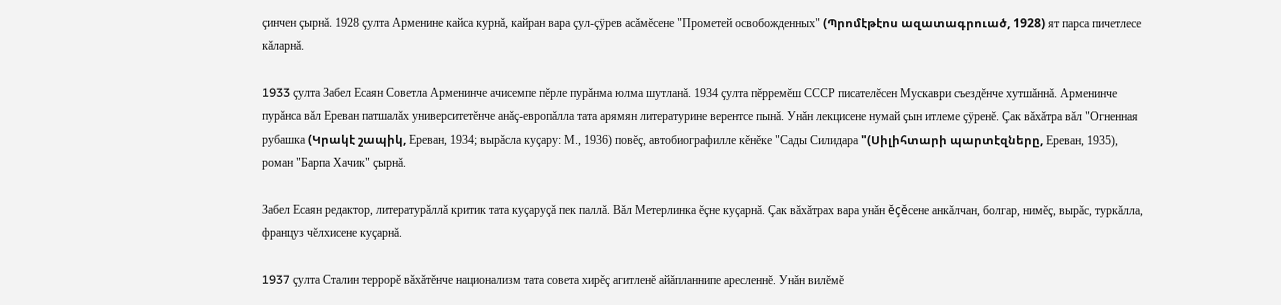çинчен çырнǎ. 1928 çулта Арменине кайса курнǎ, кайран вара çул-çÿрев асǎмĕсене "Прометей освобожденных" (Պրոմէթէոս ազատագրուած, 1928) ят парса пичетлесе кǎларнǎ.

1933 çулта Забел Есаян Советла Арменинче ачисемпе пĕрле пурǎнма юлма шутланǎ. 1934 çулта пĕрремĕш СССР писателĕсен Мускаври съездĕнче хутшǎннǎ. Арменинче пурǎнса вǎл Ереван патшалǎх университетĕнче анǎç-европǎлла тата арямян литературине верентсе пынǎ. Унǎн лекцисене нумай çын итлеме çÿренĕ. Çак вǎхǎтра вǎл "Огненная рубашка (Կրակէ շապիկ, Ереван, 1934; вырǎсла куçару: М., 1936) повĕç, автобиографилле кěнěке "Сады Силидара "(Սիլիհտարի պարտէզները, Ереван, 1935), роман "Барпа Хачик" çырнǎ.

Забел Есаян редактор, литературǎллǎ критик тата куçаруçǎ пек паллǎ. Вǎл Метерлинка ĕçне куçарнǎ. Çак вǎхǎтрах вара унǎн ĕçĕсене анкǎлчан, болгар, нимĕç, вырǎс, туркǎлла, француз чĕлхисене куçарнǎ.

1937 çулта Сталин террорě вǎхǎтěнче национализм тата совета хирěç агитленĕ айǎпланнипе аресленнĕ. Унǎн вилĕмĕ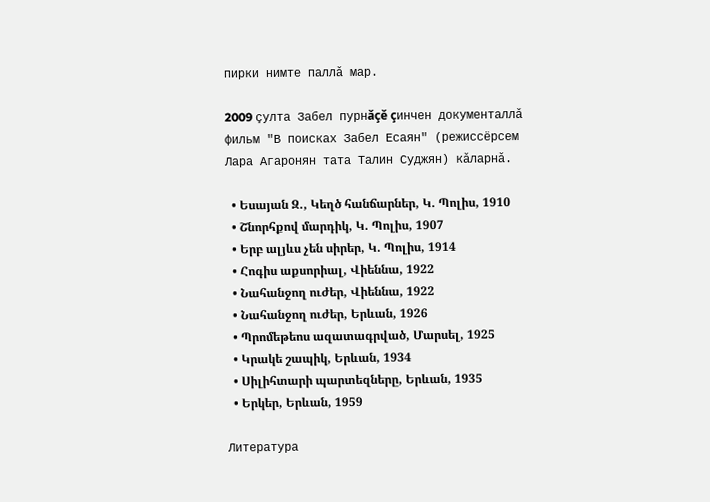пирки нимте паллǎ мар.

2009 çулта Забел пурнǎçě çинчен документаллǎ фильм "В поисках Забел Есаян" (режиссёрсем Лара Агаронян тата Талин Суджян) кǎларнǎ.

  • Եսայան Զ., Կեղծ հանճարներ, Կ. Պոլիս, 1910
  • Շնորհքով մարդիկ, Կ. Պոլիս, 1907
  • Երբ ալյևս չեն սիրեր, Կ. Պոլիս, 1914
  • Հոգիս աքսորիալ, Վիեննա, 1922
  • Նահանջող ուժեր, Վիեննա, 1922
  • Նահանջող ուժեր, Երևան, 1926
  • Պրոմեթեոս ազատագրված, Մարսել, 1925
  • Կրակե շապիկ, Երևան, 1934
  • Սիլիհտարի պարտեզները, Երևան, 1935
  • Երկեր, Երևան, 1959

Литература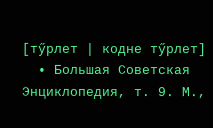[тӳрлет | кодне тӳрлет]
  • Большая Советская Энциклопедия, т. 9. М.,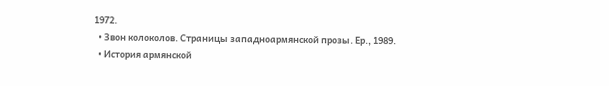1972.
  • Звон колоколов. Страницы западноармянской прозы. Ер., 1989.
  • История армянской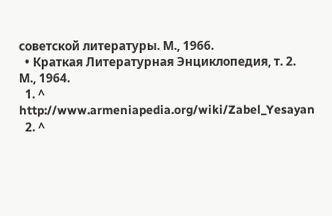советской литературы. М., 1966.
  • Краткая Литературная Энциклопедия, т. 2. М., 1964.
  1. ^ http://www.armeniapedia.org/wiki/Zabel_Yesayan
  2. ^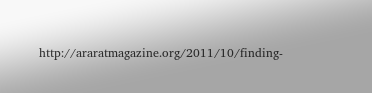http://araratmagazine.org/2011/10/finding-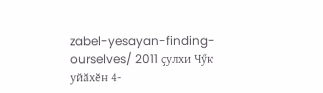zabel-yesayan-finding-ourselves/ 2011 ҫулхи Чӳк уйӑхӗн 4-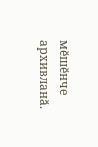мӗшӗнче архивланӑ.